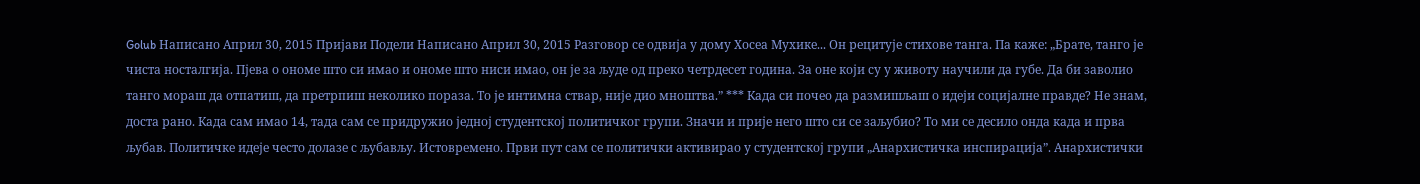Golub Написано Април 30, 2015 Пријави Подели Написано Април 30, 2015 Разговор се одвија у дому Хосеа Мухике... Он рецитује стихове танга. Па каже: „Брате, танго је чиста носталгија. Пјева о ономе што си имао и ономе што ниси имао, он је за људе од преко четрдесет година. За оне који су у животу научили да губе. Да би заволио танго мораш да отпатиш, да претрпиш неколико пораза. То је интимна ствар, није дио мноштва.” *** Када си почео да размишљаш о идеји социјалне правде? Не знам, доста рано. Када сам имао 14, тада сам се придружио једној студентској политичког групи. Значи и прије него што си се заљубио? То ми се десило онда када и прва љубав. Политичке идеје често долазе с љубављу. Истовремено. Први пут сам се политички активирао у студентској групи „Анархистичка инспирација”. Анархистички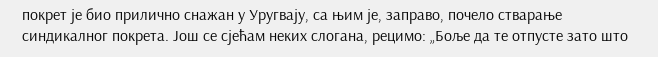покрет је био прилично снажан у Уругвају, са њим је, заправо, почело стварање синдикалног покрета. Још се сјећам неких слогана, рецимо: „Боље да те отпусте зато што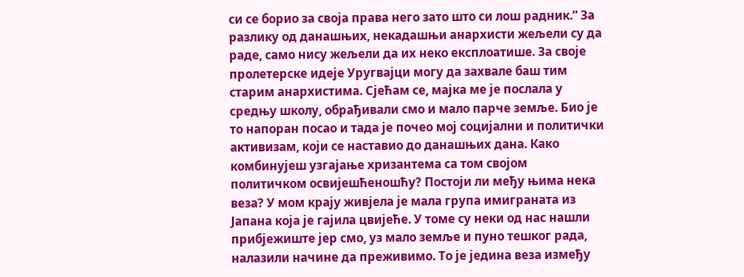си се борио за своја права него зато што си лош радник.” За разлику од данашњих, некадашњи анархисти жељели су да раде, само нису жељели да их неко експлоатише. За своје пролетерске идеје Уругвајци могу да захвале баш тим старим анархистима. Сјећам се, мајка ме је послала у средњу школу, обрађивали смо и мало парче земље. Био је то напоран посао и тада је почео мој социјални и политички активизам, који се наставио до данашњих дана. Како комбинујеш узгајање хризантема са том својом политичком освијешћеношћу? Постоји ли међу њима нека веза? У мом крају живјела је мала група имиграната из Јапана која је гајила цвијеће. У томе су неки од нас нашли прибјежиште јер смо, уз мало земље и пуно тешког рада, налазили начине да преживимо. То је једина веза између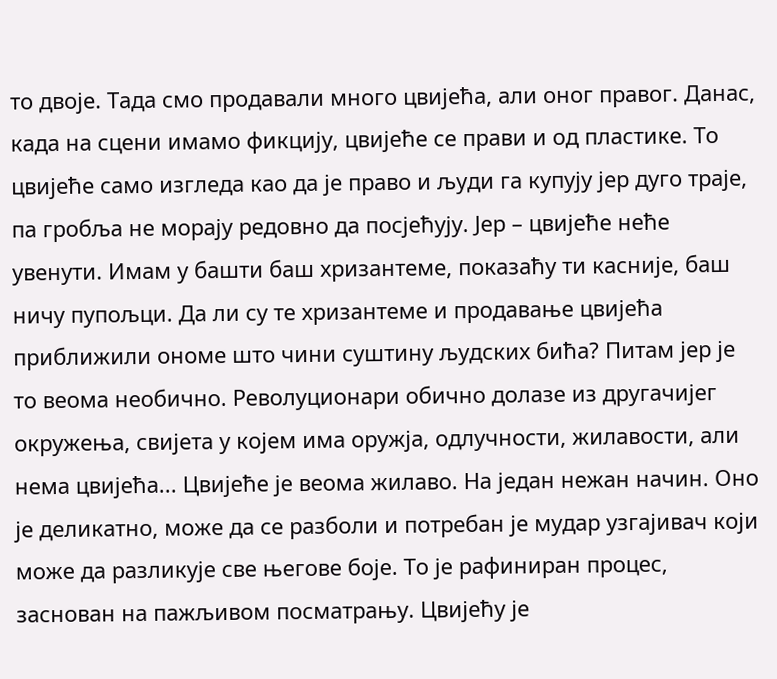то двоје. Тада смо продавали много цвијећа, али оног правог. Данас, када на сцени имамо фикцију, цвијеће се прави и од пластике. То цвијеће само изгледа као да је право и људи га купују јер дуго траје, па гробља не морају редовно да посјећују. Јер – цвијеће неће увенути. Имам у башти баш хризантеме, показаћу ти касније, баш ничу пупољци. Да ли су те хризантеме и продавање цвијећа приближили ономе што чини суштину људских бића? Питам јер је то веома необично. Револуционари обично долазе из другачијег окружења, свијета у којем има оружја, одлучности, жилавости, али нема цвијећа... Цвијеће је веома жилаво. На један нежан начин. Оно је деликатно, може да се разболи и потребан је мудар узгајивач који може да разликује све његове боје. То је рафиниран процес, заснован на пажљивом посматрању. Цвијећу је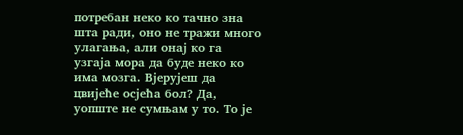потребан неко ко тачно зна шта ради, оно не тражи много улагања, али онај ко га узгаја мора да буде неко ко има мозга. Вјерујеш да цвијеће осјећа бол? Да, уопште не сумњам у то. То је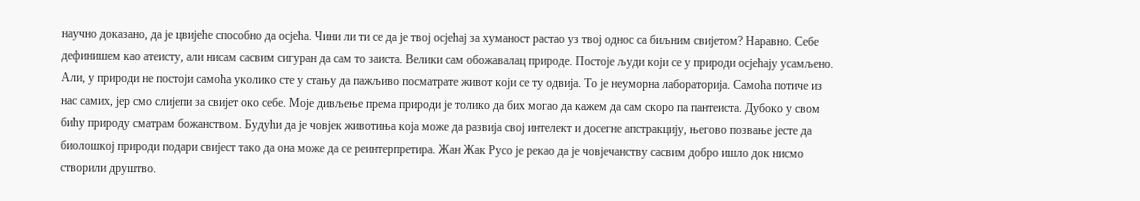научно доказано, да је цвијеће способно да осјећа. Чини ли ти се да је твој осјећај за хуманост растао уз твој однос са биљним свијетом? Наравно. Себе дефинишем као атеисту, али нисам сасвим сигуран да сам то заиста. Велики сам обожавалац природе. Постоје људи који се у природи осјећају усамљено. Али, у природи не постоји самоћа уколико сте у стању да пажљиво посматрате живот који се ту одвија. То је неуморна лабораторија. Самоћа потиче из нас самих, јер смо слијепи за свијет око себе. Моје дивљење према природи је толико да бих могао да кажем да сам скоро па пантеиста. Дубоко у свом бићу природу сматрам божанством. Будући да је човјек животиња која може да развија свој интелект и досегне апстракцију, његово позвање јесте да биолошкој природи подари свијест тако да она може да се реинтерпретира. Жан Жак Русо је рекао да је човјечанству сасвим добро ишло док нисмо створили друштво.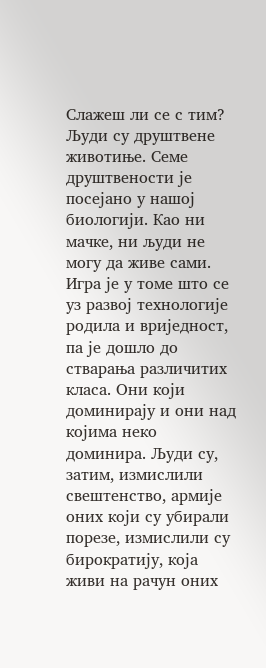Слажеш ли се с тим? Људи су друштвене животиње. Семе друштвености је посејано у нашој биологији. Као ни мачке, ни људи не могу да живе сами. Игра је у томе што се уз развој технологије родила и вриједност, па је дошло до стварања различитих класа. Они који доминирају и они над којима неко доминира. Људи су, затим, измислили свештенство, армије оних који су убирали порезе, измислили су бирократију, која живи на рачун оних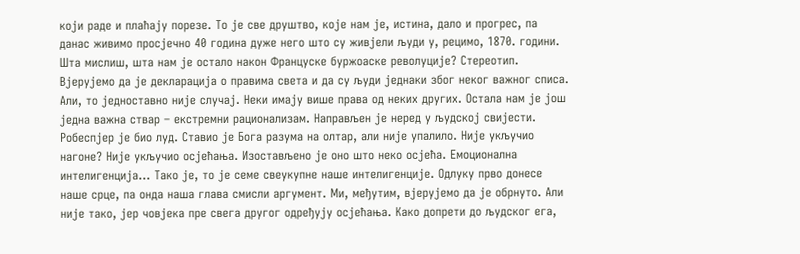који раде и плаћају порезе. То је све друштво, које нам је, истина, дало и прогрес, па данас живимо просјечно 40 година дуже него што су живјели људи у, рецимо, 1870. години. Шта мислиш, шта нам је остало након Француске буржоаске револуције? Стереотип. Вјерујемо да је декларација о правима света и да су људи једнаки због неког важног списа. Али, то једноставно није случај. Неки имају више права од неких других. Остала нам је још једна важна ствар – екстремни рационализам. Направљен је неред у људској свијести. Робеспјер је био луд. Ставио је Бога разума на олтар, али није упалило. Није укључио нагоне? Није укључио осјећања. Изостављено је оно што неко осјећа. Емоционална интелигенција... Тако је, то је семе свеукупне наше интелигенције. Одлуку прво донесе наше срце, па онда наша глава смисли аргумент. Ми, међутим, вјерујемо да је обрнуто. Али није тако, јер човјека пре свега другог одређују осјећања. Kако допрети до људског ега,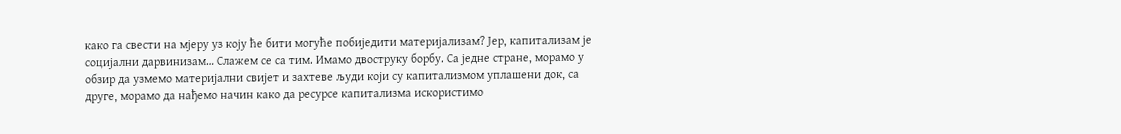како га свести на мјеру уз коју ће бити могуће побиједити материјализам? Јер, капитализам је социјални дарвинизам… Слажем се са тим. Имамо двоструку борбу. Са једне стране, морамо у обзир да узмемо материјални свијет и захтеве људи који су капитализмом уплашени док, са друге, морамо да нађемо начин како да ресурсе капитализма искористимо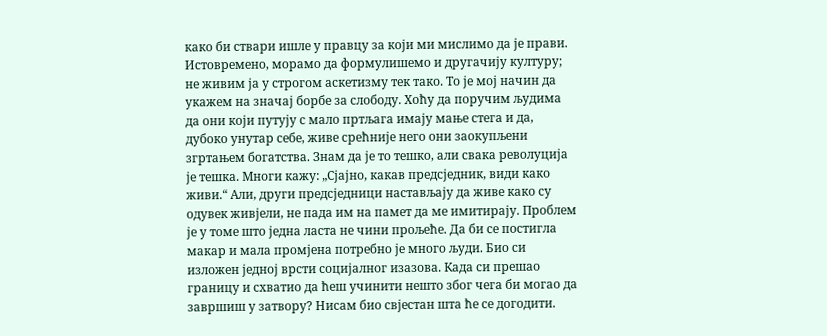како би ствари ишле у правцу за који ми мислимо да је прави. Истовремено, морамо да формулишемо и другачију културу; не живим ја у строгом аскетизму тек тако. То је мој начин да укажем на значај борбе за слободу. Хоћу да поручим људима да они који путују с мало пртљага имају мање стега и да, дубоко унутар себе, живе срећније него они заокупљени згртањем богатства. Знам да је то тешко, али свака револуција је тешка. Многи кажу: „Сјајно, какав предсједник, види како живи.“ Али, други предсједници настављају да живе како су одувек живјели, не пада им на памет да ме имитирају. Проблем је у томе што једна ласта не чини прољеће. Да би се постигла макар и мала промјена потребно је много људи. Био си изложен једној врсти социјалног изазова. Када си прешао границу и схватио да ћеш учинити нешто због чега би могао да завршиш у затвору? Нисам био свјестан шта ће се догодити.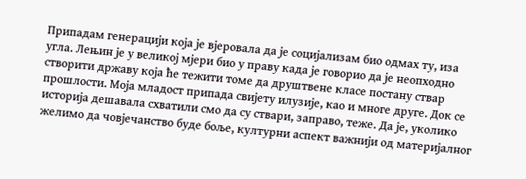Припадам генерацији која је вјеровала да је социјализам био одмах ту, иза угла. Лењин је у великој мјери био у праву када је говорио да је неопходно створити државу која ће тежити томе да друштвене класе постану ствар прошлости. Моја младост припада свијету илузије, као и многе друге. Док се историја дешавала схватили смо да су ствари, заправо, теже. Да је, уколико желимо да човјечанство буде боље, културни аспект важнији од материјалног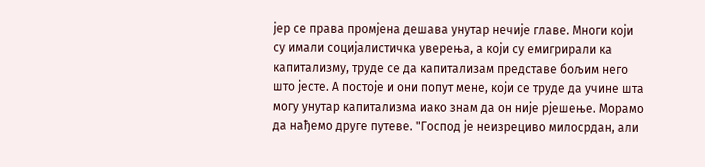јер се права промјена дешава унутар нечије главе. Многи који су имали социјалистичка уверења, а који су емигрирали ка капитализму, труде се да капитализам представе бољим него што јесте. А постоје и они попут мене, који се труде да учине шта могу унутар капитализма иако знам да он није рјешење. Морамо да нађемо друге путеве. "Господ је неизрециво милосрдан, али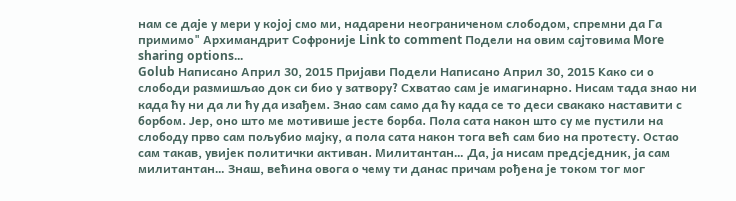нам се даје у мери у којој смо ми, надарени неограниченом слободом, спремни да Га примимо" Архимандрит Софроније Link to comment Подели на овим сајтовима More sharing options...
Golub Написано Април 30, 2015 Пријави Подели Написано Април 30, 2015 Kако си о слободи размишљао док си био у затвору? Схватао сам је имагинарно. Нисам тада знао ни када ћу ни да ли ћу да изађем. Знао сам само да ћу када се то деси свакако наставити с борбом. Јер, оно што ме мотивише јесте борба. Пола сата након што су ме пустили на слободу прво сам пољубио мајку, а пола сата након тога већ сам био на протесту. Остао сам такав, увијек политички активан. Милитантан… Да, ја нисам предсједник, ја сам милитантан… Знаш, већина овога о чему ти данас причам рођена је током тог мог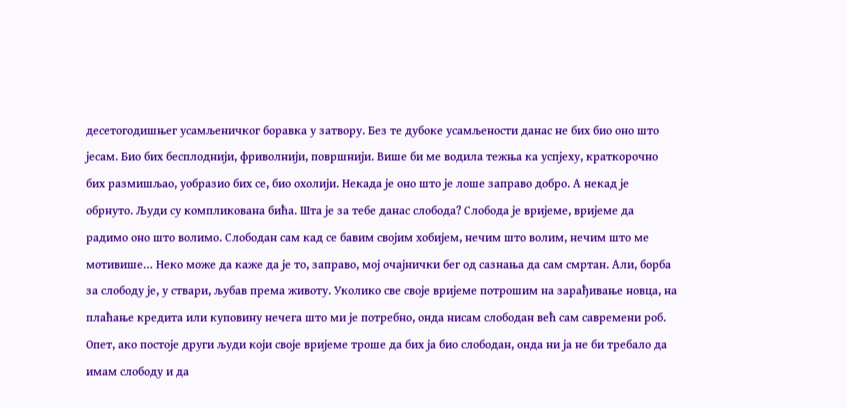десетогодишњег усамљеничког боравка у затвору. Без те дубоке усамљености данас не бих био оно што јесам. Био бих бесплоднији, фриволнији, површнији. Више би ме водила тежња ка успјеху, краткорочно бих размишљао, уобразио бих се, био охолији. Некада је оно што је лоше заправо добро. А некад је обрнуто. Људи су компликована бића. Шта је за тебе данас слобода? Слобода је вријеме, вријеме да радимо оно што волимо. Слободан сам кад се бавим својим хобијем, нечим што волим, нечим што ме мотивише… Неко може да каже да је то, заправо, мој очајнички бег од сазнања да сам смртан. Али, борба за слободу је, у ствари, љубав према животу. Уколико све своје вријеме потрошим на зарађивање новца, на плаћање кредита или куповину нечега што ми је потребно, онда нисам слободан већ сам савремени роб. Опет, ако постоје други људи који своје вријеме троше да бих ја био слободан, онда ни ја не би требало да имам слободу и да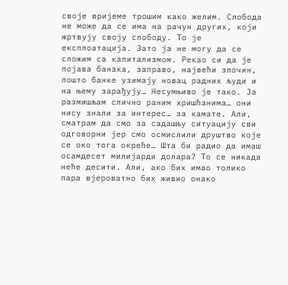своје вријеме трошим како желим. Слобода не може да се има на рачун других, који жртвују своју слободу. То је експлоатација. Зато ја не могу да се сложим са капитализмом. Рекао си да је појава банака, заправо, највећи злочин, пошто банке узимају новац радних људи и на њему зарађују… Несумњиво је тако. Ја размишљам слично раним хришћанима… они нису знали за интерес… за камате. Али, сматрам да смо за садашњу ситуацију сви одговорни јер смо осмислили друштво које се око тога окреће… Шта би радио да имаш осамдесет милијарди долара? То се никада неће десити. Али, ако бих имао толико пара вјероватно бих живио онако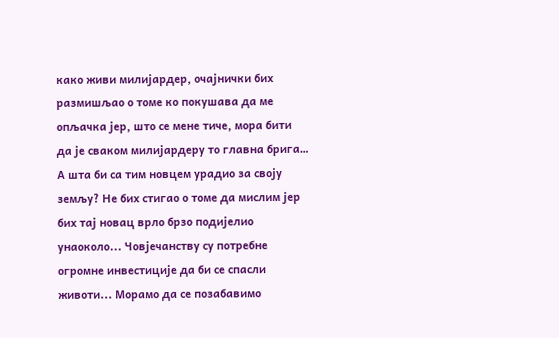како живи милијардер, очајнички бих размишљао о томе ко покушава да ме опљачка јер, што се мене тиче, мора бити да је сваком милијардеру то главна брига… А шта би са тим новцем урадио за своју земљу? Не бих стигао о томе да мислим јер бих тај новац врло брзо подијелио унаоколо... Човјечанству су потребне огромне инвестиције да би се спасли животи... Морамо да се позабавимо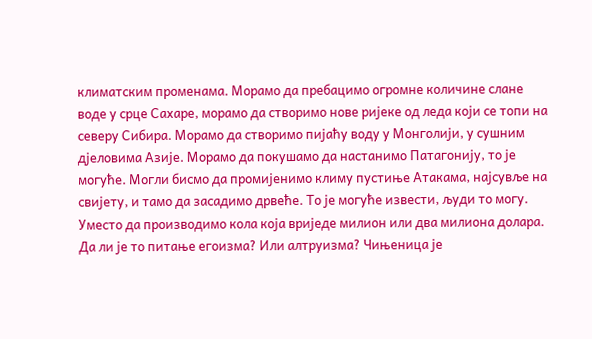климатским променама. Морамо да пребацимо огромне количине слане воде у срце Сахаре, морамо да створимо нове ријеке од леда који се топи на северу Сибира. Морамо да створимо пијаћу воду у Монголији, у сушним дјеловима Азије. Морамо да покушамо да настанимо Патагонију, то је могуће. Могли бисмо да промијенимо климу пустиње Атакама, најсувље на свијету, и тамо да засадимо дрвеће. То је могуће извести, људи то могу. Уместо да производимо кола која вриједе милион или два милиона долара. Да ли је то питање егоизма? Или алтруизма? Чињеница је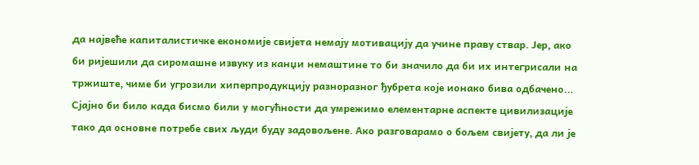да највеће капиталистичке економије свијета немају мотивацију да учине праву ствар. Јер, ако би ријешили да сиромашне извуку из канџи немаштине то би значило да би их интегрисали на тржиште, чиме би угрозили хиперпродукцију разноразног ђубрета које ионако бива одбачено... Сјајно би било када бисмо били у могућности да умрежимо елементарне аспекте цивилизације тако да основне потребе свих људи буду задовољене. Ако разговарамо о бољем свијету, да ли је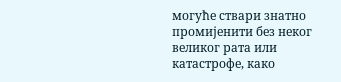могуће ствари знатно промијенити без неког великог рата или катастрофе, како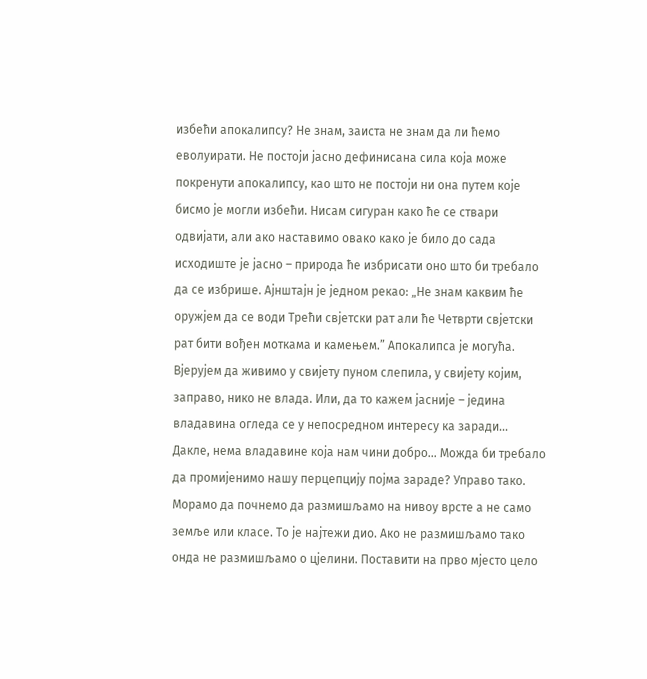избећи апокалипсу? Не знам, заиста не знам да ли ћемо еволуирати. Не постоји јасно дефинисана сила која може покренути апокалипсу, као што не постоји ни она путем које бисмо је могли избећи. Нисам сигуран како ће се ствари одвијати, али ако наставимо овако како је било до сада исходиште је јасно – природа ће избрисати оно што би требало да се избрише. Ајнштајн је једном рекао: „Не знам каквим ће оружјем да се води Трећи свјетски рат али ће Четврти свјетски рат бити вођен моткама и камењем.” Апокалипса је могућа. Вјерујем да живимо у свијету пуном слепила, у свијету којим, заправо, нико не влада. Или, да то кажем јасније – једина владавина огледа се у непосредном интересу ка заради... Дакле, нема владавине која нам чини добро... Можда би требало да промијенимо нашу перцепцију појма зараде? Управо тако. Морамо да почнемо да размишљамо на нивоу врсте а не само земље или класе. То је најтежи дио. Ако не размишљамо тако онда не размишљамо о цјелини. Поставити на прво мјесто цело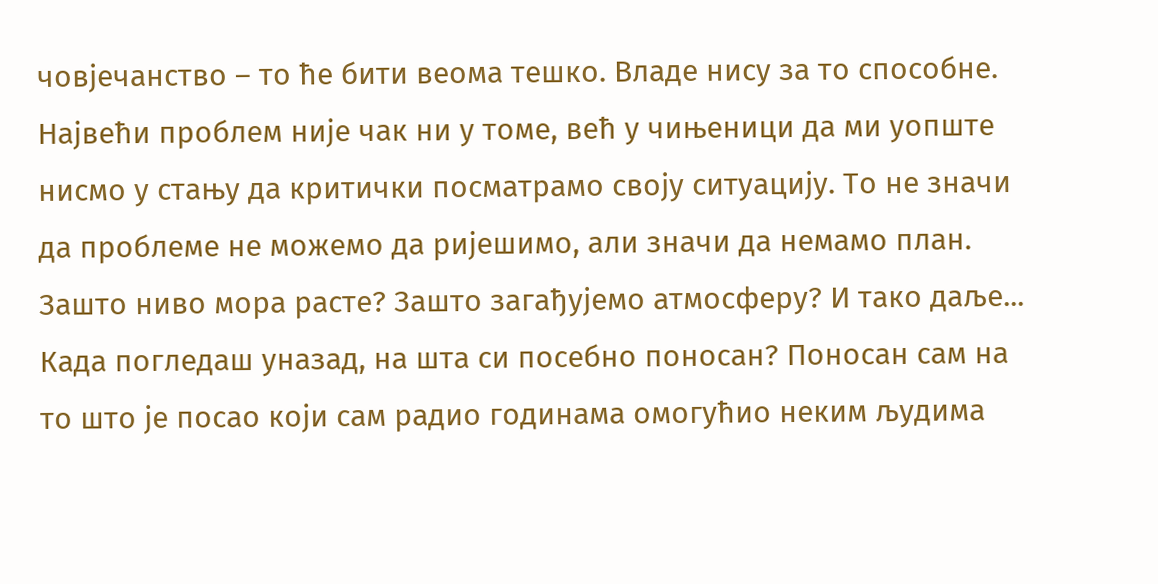човјечанство – то ће бити веома тешко. Владе нису за то способне. Највећи проблем није чак ни у томе, већ у чињеници да ми уопште нисмо у стању да критички посматрамо своју ситуацију. То не значи да проблеме не можемо да ријешимо, али значи да немамо план. Зашто ниво мора расте? Зашто загађујемо атмосферу? И тако даље... Када погледаш уназад, на шта си посебно поносан? Поносан сам на то што је посао који сам радио годинама омогућио неким људима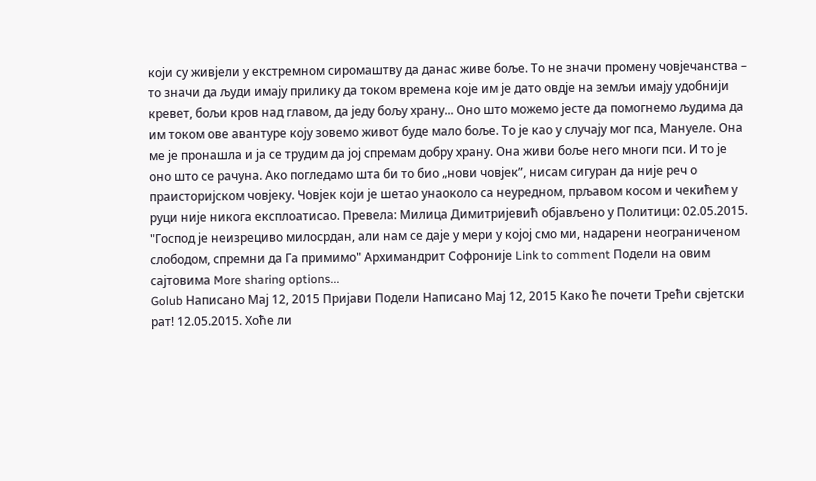који су живјели у екстремном сиромаштву да данас живе боље. То не значи промену човјечанства – то значи да људи имају прилику да током времена које им је дато овдје на земљи имају удобнији кревет, бољи кров над главом, да једу бољу храну... Оно што можемо јесте да помогнемо људима да им током ове авантуре коју зовемо живот буде мало боље. То је као у случају мог пса, Мануеле. Она ме је пронашла и ја се трудим да јој спремам добру храну. Она живи боље него многи пси. И то је оно што се рачуна. Ако погледамо шта би то био „нови човјек”, нисам сигуран да није реч о праисторијском човјеку. Човјек који је шетао унаоколо са неуредном, прљавом косом и чекићем у руци није никога експлоатисао. Превела: Милица Димитријевић објављено у Политици: 02.05.2015. "Господ је неизрециво милосрдан, али нам се даје у мери у којој смо ми, надарени неограниченом слободом, спремни да Га примимо" Архимандрит Софроније Link to comment Подели на овим сајтовима More sharing options...
Golub Написано Мај 12, 2015 Пријави Подели Написано Мај 12, 2015 Како ће почети Трећи свјетски рат! 12.05.2015. Хоће ли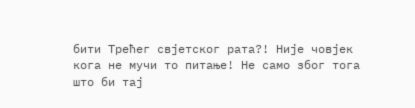бити Трећег свјетског рата?! Није човјек кога не мучи то питање! Не само због тога што би тај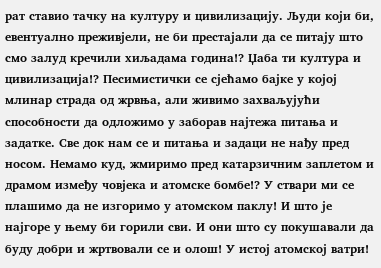рат ставио тачку на културу и цивилизацију. Људи који би, евентуално преживјели, не би престајали да се питају што смо залуд кречили хиљадама година!? Џаба ти култура и цивилизација!? Песимистички се сјећамо бајке у којој млинар страда од жрвња, али живимо захваљујући способности да одложимо у заборав најтежа питања и задатке. Све док нам се и питања и задаци не нађу пред носом. Немамо куд, жмиримо пред катарзичним заплетом и драмом између човјека и атомске бомбе!? У ствари ми се плашимо да не изгоримо у атомском паклу! И што је најгоре у њему би горили сви. И они што су покушавали да буду добри и жртвовали се и олош! У истој атомској ватри!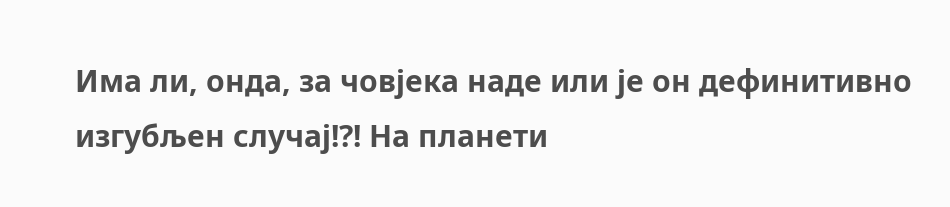Има ли, онда, за човјека наде или је он дефинитивно изгубљен случај!?! На планети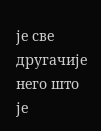је све другачије него што је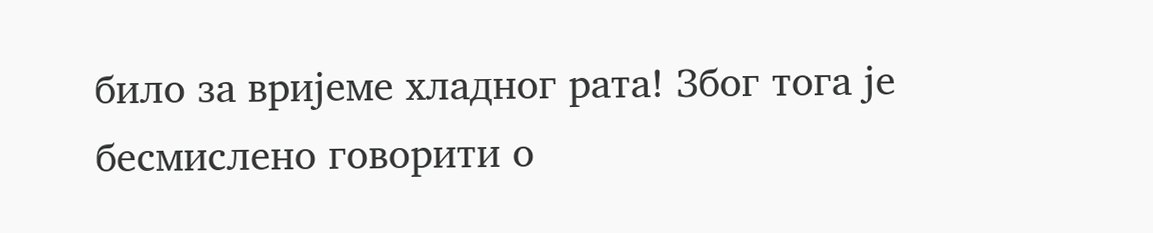било за вријеме хладног рата! Због тога је бесмислено говорити о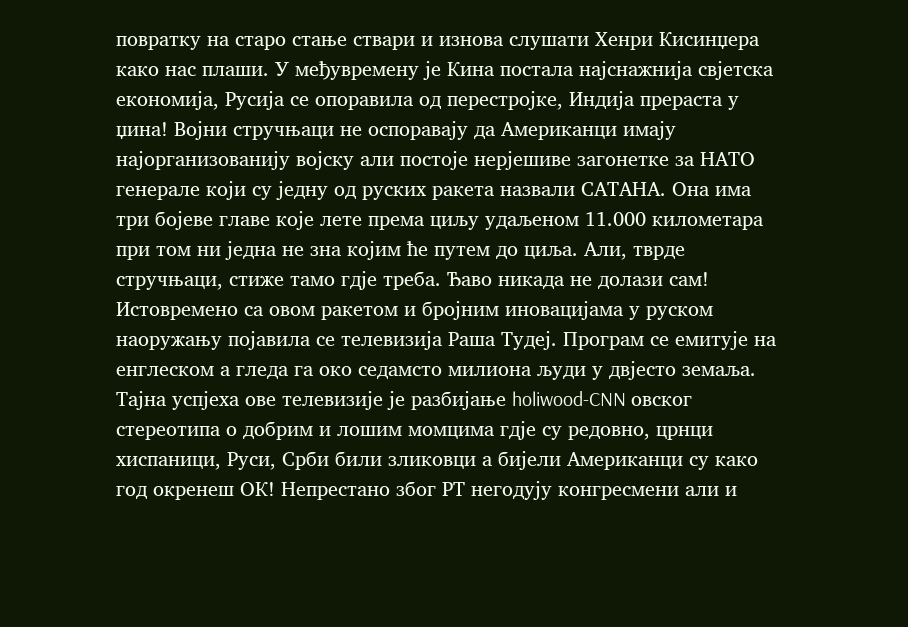повратку на старо стање ствари и изнова слушати Хенри Кисинџера како нас плаши. У међувремену је Кина постала најснажнија свјетска економија, Русија се опоравила од перестројке, Индија прераста у џина! Војни стручњаци не оспоравају да Американци имају најорганизованију војску али постоје нерјешиве загонетке за НАТО генерале који су једну од руских ракета назвали САТАНА. Она има три бојеве главе које лете према циљу удаљеном 11.000 километара при том ни једна не зна којим ће путем до циља. Али, тврде стручњаци, стиже тамо гдје треба. Ђаво никада не долази сам! Истовремено са овом ракетом и бројним иновацијама у руском наоружању појавила се телевизија Раша Тудеј. Програм се емитује на енглеском а гледа га око седамсто милиона људи у двјесто земаља. Тајна успјеха ове телевизије је разбијање holiwood-CNN овског стереотипа о добрим и лошим момцима гдје су редовно, црнци хиспаници, Руси, Срби били зликовци а бијели Американци су како год окренеш ОК! Непрестано због РТ негодују конгресмени али и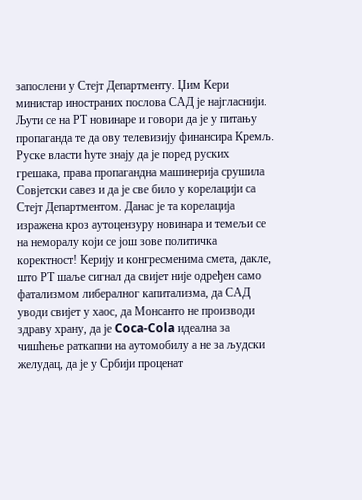запослени у Стејт Департменту. Џим Кери министар иностраних послова САД је најгласнији. Љути се на РТ новинаре и говори да је у питању пропаганда те да ову телевизију финансира Кремљ. Руске власти ћуте знају да је поред руских грешака, права пропагандна машинерија срушила Совјетски савез и да је све било у корелацији са Стејт Департментом. Данас је та корелација изражена кроз аутоцензуру новинара и темељи се на неморалу који се још зове политичка коректност! Керију и конгресменима смета, дакле, што РТ шаље сигнал да свијет није одређен само фатализмом либералног капитализма, да САД уводи свијет у хаос, да Монсанто не производи здраву храну, да је Coca-Cola идеална за чишћење раткапни на аутомобилу а не за људски желудац, да је у Србији проценат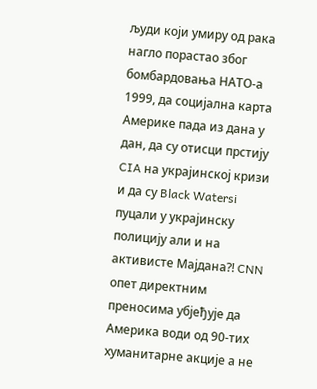људи који умиру од рака нагло порастао због бомбардовања НАТО-а 1999, да социјална карта Америке пада из дана у дан, да су отисци прстију CIA на украјинској кризи и да су Black Watersi пуцали у украјинску полицију али и на активисте Мајдана?! CNN опет директним преносима убјеђује да Америка води од 90-тих хуманитарне акције а не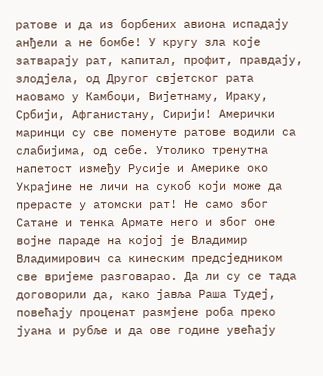ратове и да из борбених авиона испадају анђели а не бомбе! У кругу зла које затварају рат, капитал, профит, правдају, злодјела, од Другог свјетског рата наовамо у Камбоџи, Вијетнаму, Ираку, Србији, Афганистану, Сирији! Амерички маринци су све поменуте ратове водили са слабијима, од себе. Утолико тренутна напетост између Русије и Америке око Украјине не личи на сукоб који може да прерасте у атомски рат! Не само због Сатане и тенка Армате него и због оне војне параде на којој је Владимир Владимирович са кинеским предсједником све вријеме разговарао. Да ли су се тада договорили да, како јавља Раша Тудеј, повећају проценат размјене роба преко јуана и рубље и да ове године увећају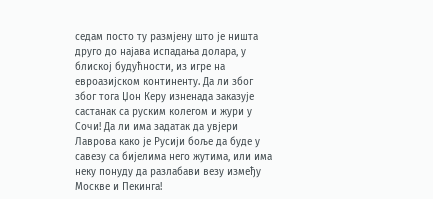седам посто ту размјену што је ништа друго до најава испадања долара, у блиској будућности, из игре на евроазијском континенту. Да ли због због тога Џон Керy изненада заказује састанак са руским колегом и жури у Сочи! Да ли има задатак да увјери Лаврова како је Русији боље да буде у савезу са бијелима него жутима, или има неку понуду да разлабави везу између Москве и Пекинга!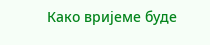Како вријеме буде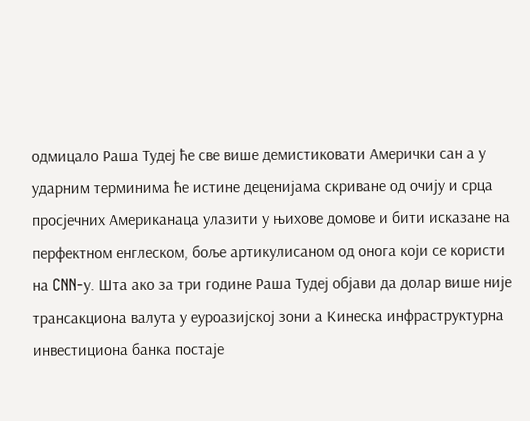одмицало Раша Тудеј ће све више демистиковати Амерички сан а у ударним терминима ће истине деценијама скриване од очију и срца просјечних Американаца улазити у њихове домове и бити исказане на перфектном енглеском, боље артикулисаном од онога који се користи на CNN-у. Шта ако за три године Раша Тудеј објави да долар више није трансакциона валута у еуроазијској зони а Кинеска инфраструктурна инвестициона банка постаје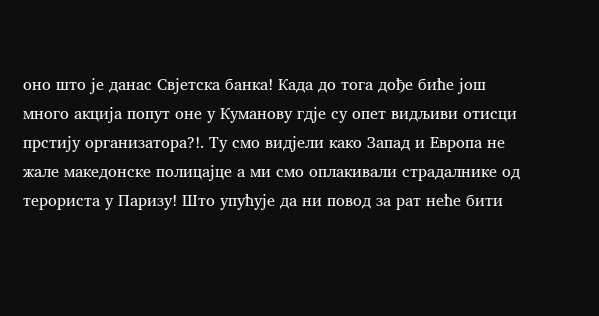оно што је данас Свјетска банка! Када до тога дође биће још много акција попут оне у Куманову гдје су опет видљиви отисци прстију организатора?!. Ту смо видјели како Запад и Европа не жале македонске полицајце а ми смо оплакивали страдалнике од терориста у Паризу! Што упућује да ни повод за рат неће бити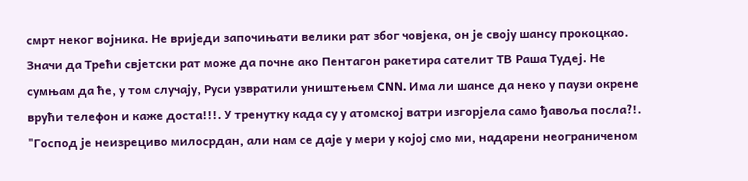смрт неког војника. Не вриједи започињати велики рат због човјека, он је своју шансу прокоцкао. Значи да Трећи свјетски рат може да почне ако Пентагон ракетира сателит ТВ Раша Тудеј. Не сумњам да ће, у том случају, Руси узвратили уништењем CNN. Има ли шансе да неко у паузи окрене врући телефон и каже доста!!!. У тренутку када су у атомској ватри изгорјела само ђавоља посла?!. "Господ је неизрециво милосрдан, али нам се даје у мери у којој смо ми, надарени неограниченом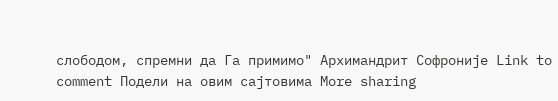слободом, спремни да Га примимо" Архимандрит Софроније Link to comment Подели на овим сајтовима More sharing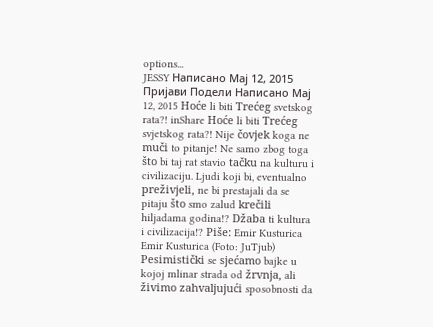options...
JESSY Написано Мај 12, 2015 Пријави Подели Написано Мај 12, 2015 Hoće li biti Trećeg svetskog rata?! inShare Hoće li biti Trećeg svjetskog rata?! Nije čovjek koga ne muči to pitanje! Ne samo zbog toga što bi taj rat stavio tačku na kulturu i civilizaciju. Ljudi koji bi, eventualno preživjeli, ne bi prestajali da se pitaju što smo zalud krečili hiljadama godina!? Džaba ti kultura i civilizacija!? Piše: Emir Kusturica Emir Kusturica (Foto: JuTjub) Pesimistički se sjećamo bajke u kojoj mlinar strada od žrvnja, ali živimo zahvaljujući sposobnosti da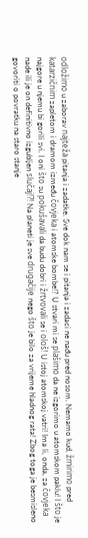odložimo u zaborav najteža pitanja i zadatke. Sve dok nam se i pitanja i zadaci ne nađu pred nosom. Nemamo kud, žmirimo pred katarzičnim zapletom i dramom između čovjeka i atomske bombe!? U stvari mi se plašimo da ne izgorimo u atomskom paklu! I što je najgore u njemu bi gorili svi. I oni što su pokušavali da budu dobri i žrtvovali se i ološ! U istoj atomskoj vatri! Ima li, onda, za čovjeka nade ili je on definitivno izgubljen slučaj!?! Na planeti je sve drugačije nego što je bilo za vrijeme hladnog rata! Zbog toga je besmisleno govoriti o povratku na staro stanje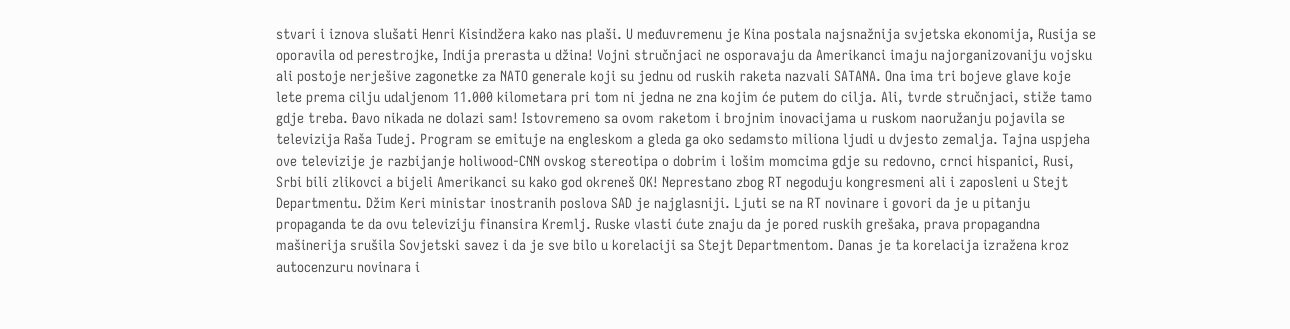stvari i iznova slušati Henri Kisindžera kako nas plaši. U međuvremenu je Kina postala najsnažnija svjetska ekonomija, Rusija se oporavila od perestrojke, Indija prerasta u džina! Vojni stručnjaci ne osporavaju da Amerikanci imaju najorganizovaniju vojsku ali postoje nerješive zagonetke za NATO generale koji su jednu od ruskih raketa nazvali SATANA. Ona ima tri bojeve glave koje lete prema cilju udaljenom 11.000 kilometara pri tom ni jedna ne zna kojim će putem do cilja. Ali, tvrde stručnjaci, stiže tamo gdje treba. Đavo nikada ne dolazi sam! Istovremeno sa ovom raketom i brojnim inovacijama u ruskom naoružanju pojavila se televizija Raša Tudej. Program se emituje na engleskom a gleda ga oko sedamsto miliona ljudi u dvjesto zemalja. Tajna uspjeha ove televizije je razbijanje holiwood-CNN ovskog stereotipa o dobrim i lošim momcima gdje su redovno, crnci hispanici, Rusi, Srbi bili zlikovci a bijeli Amerikanci su kako god okreneš OK! Neprestano zbog RT negoduju kongresmeni ali i zaposleni u Stejt Departmentu. Džim Keri ministar inostranih poslova SAD je najglasniji. Ljuti se na RT novinare i govori da je u pitanju propaganda te da ovu televiziju finansira Kremlj. Ruske vlasti ćute znaju da je pored ruskih grešaka, prava propagandna mašinerija srušila Sovjetski savez i da je sve bilo u korelaciji sa Stejt Departmentom. Danas je ta korelacija izražena kroz autocenzuru novinara i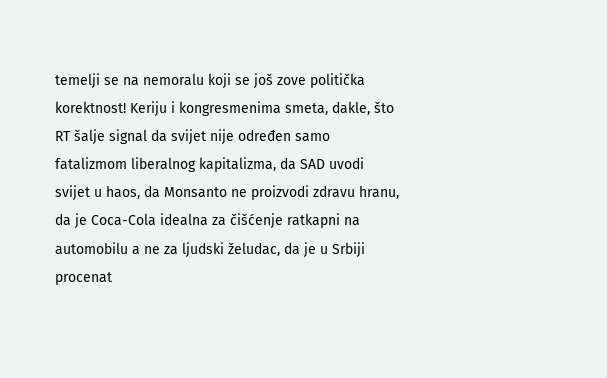temelji se na nemoralu koji se još zove politička korektnost! Keriju i kongresmenima smeta, dakle, što RT šalje signal da svijet nije određen samo fatalizmom liberalnog kapitalizma, da SAD uvodi svijet u haos, da Monsanto ne proizvodi zdravu hranu, da je Coca-Cola idealna za čišćenje ratkapni na automobilu a ne za ljudski želudac, da je u Srbiji procenat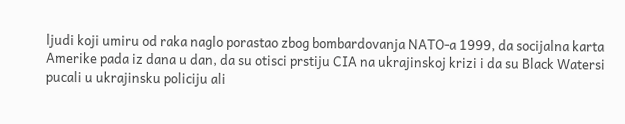ljudi koji umiru od raka naglo porastao zbog bombardovanja NATO-a 1999, da socijalna karta Amerike pada iz dana u dan, da su otisci prstiju CIA na ukrajinskoj krizi i da su Black Watersi pucali u ukrajinsku policiju ali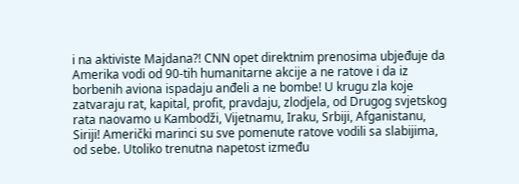i na aktiviste Majdana?! CNN opet direktnim prenosima ubjeđuje da Amerika vodi od 90-tih humanitarne akcije a ne ratove i da iz borbenih aviona ispadaju anđeli a ne bombe! U krugu zla koje zatvaraju rat, kapital, profit, pravdaju, zlodjela, od Drugog svjetskog rata naovamo u Kambodži, Vijetnamu, Iraku, Srbiji, Afganistanu, Siriji! Američki marinci su sve pomenute ratove vodili sa slabijima, od sebe. Utoliko trenutna napetost između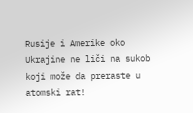Rusije i Amerike oko Ukrajine ne liči na sukob koji može da preraste u atomski rat!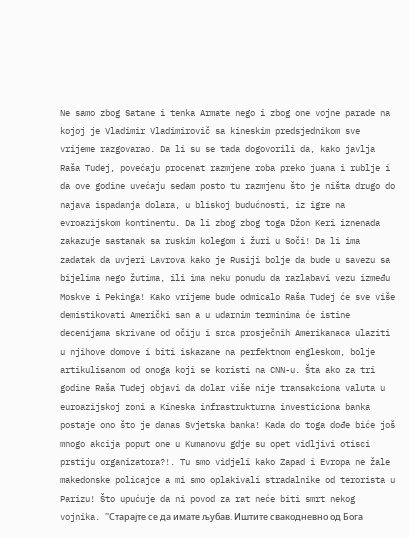Ne samo zbog Satane i tenka Armate nego i zbog one vojne parade na kojoj je Vladimir Vladimirovič sa kineskim predsjednikom sve vrijeme razgovarao. Da li su se tada dogovorili da, kako javlja Raša Tudej, povećaju procenat razmjene roba preko juana i rublje i da ove godine uvećaju sedam posto tu razmjenu što je ništa drugo do najava ispadanja dolara, u bliskoj budućnosti, iz igre na evroazijskom kontinentu. Da li zbog zbog toga Džon Keri iznenada zakazuje sastanak sa ruskim kolegom i žuri u Soči! Da li ima zadatak da uvjeri Lavrova kako je Rusiji bolje da bude u savezu sa bijelima nego žutima, ili ima neku ponudu da razlabavi vezu između Moskve i Pekinga! Kako vrijeme bude odmicalo Raša Tudej će sve više demistikovati Američki san a u udarnim terminima će istine decenijama skrivane od očiju i srca prosječnih Amerikanaca ulaziti u njihove domove i biti iskazane na perfektnom engleskom, bolje artikulisanom od onoga koji se koristi na CNN-u. Šta ako za tri godine Raša Tudej objavi da dolar više nije transakciona valuta u euroazijskoj zoni a Kineska infrastrukturna investiciona banka postaje ono što je danas Svjetska banka! Kada do toga dođe biće još mnogo akcija poput one u Kumanovu gdje su opet vidljivi otisci prstiju organizatora?!. Tu smo vidjeli kako Zapad i Evropa ne žale makedonske policajce a mi smo oplakivali stradalnike od terorista u Parizu! Što upućuje da ni povod za rat neće biti smrt nekog vojnika. ''Старајте се да имате љубав. Иштите свакодневно од Бога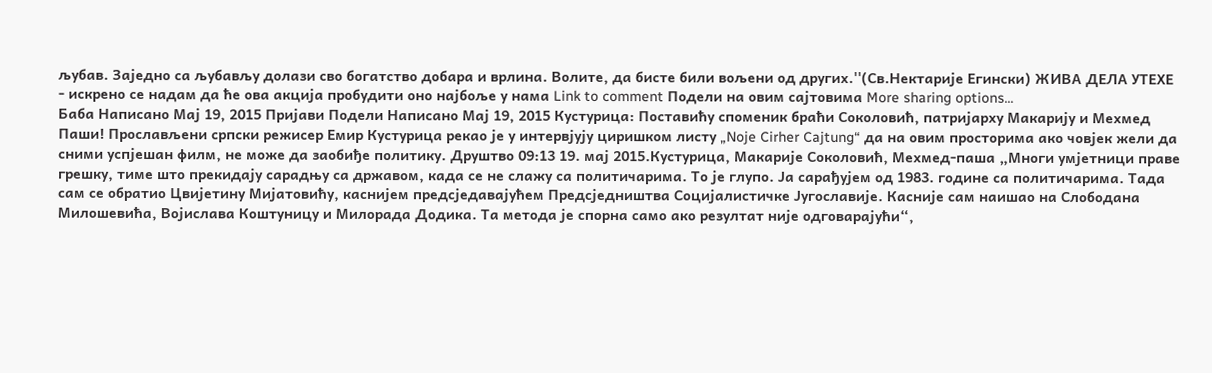љубав. Заједно са љубављу долази сво богатство добара и врлина. Волите, да бисте били вољени од других.''(Св.Нектарије Егински) ЖИВА ДЕЛА УТЕХЕ - искрено се надам да ће ова акција пробудити оно најбоље у нама Link to comment Подели на овим сајтовима More sharing options...
Баба Написано Мај 19, 2015 Пријави Подели Написано Мај 19, 2015 Кустурица: Поставићу споменик браћи Соколовић, патријарху Макарију и Мехмед Паши! Прослављени српски режисер Емир Кустурица рекао је у интервјују циришком листу „Noje Cirher Cajtung“ да на овим просторима ако човјек жели да сними успјешан филм, не може да заобиђе политику. Друштво 09:13 19. мај 2015.Кустурица, Макарије Соколовић, Мехмед-паша „Многи умјетници праве грешку, тиме што прекидају сарадњу са државом, када се не слажу са политичарима. То је глупо. Ја сарађујем од 1983. године са политичарима. Тада сам се обратио Цвијетину Мијатовићу, каснијем предсједавајућем Предсједништва Социјалистичке Југославије. Касније сам наишао на Слободана Милошевића, Војислава Коштуницу и Милорада Додика. Та метода је спорна само ако резултат није одговарајући“,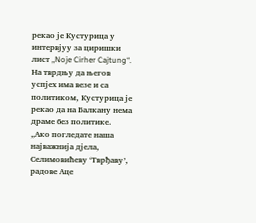рекао је Кустурица у интервјуу за циришки лист „Noje Cirher Cajtung“. На тврдњу да његов успјех има везе и са политиком, Кустурица је рекао да на Балкану нема драме без политике. „Ако погледате наша најважнија дјела, Селимовићеву ‘Тврђаву’, радове Аце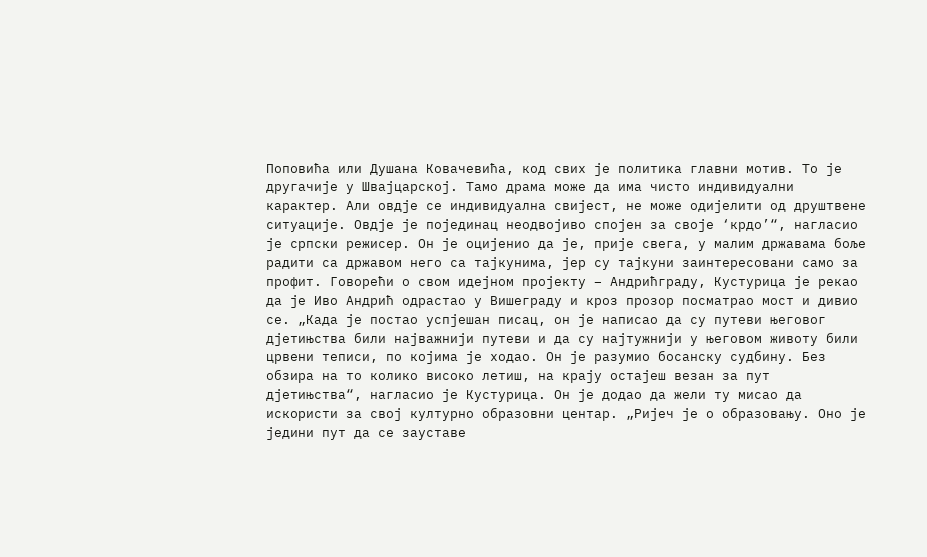Поповића или Душана Ковачевића, код свих је политика главни мотив. То је другачије у Швајцарској. Тамо драма може да има чисто индивидуални карактер. Али овдје се индивидуална свијест, не може одијелити од друштвене ситуације. Овдје је појединац неодвојиво спојен за своје ‘крдо’“, нагласио је српски режисер. Он је оцијенио да је, прије свега, у малим државама боље радити са државом него са тајкунима, јер су тајкуни заинтересовани само за профит. Говорећи о свом идејном пројекту – Андрићграду, Кустурица је рекао да је Иво Андрић одрастао у Вишеграду и кроз прозор посматрао мост и дивио се. „Када је постао успјешан писац, он је написао да су путеви његовог дјетињства били најважнији путеви и да су најтужнији у његовом животу били црвени теписи, по којима је ходао. Он је разумио босанску судбину. Без обзира на то колико високо летиш, на крају остајеш везан за пут дјетињства“, нагласио је Кустурица. Он је додао да жели ту мисао да искористи за свој културно образовни центар. „Ријеч је о образовању. Оно је једини пут да се зауставе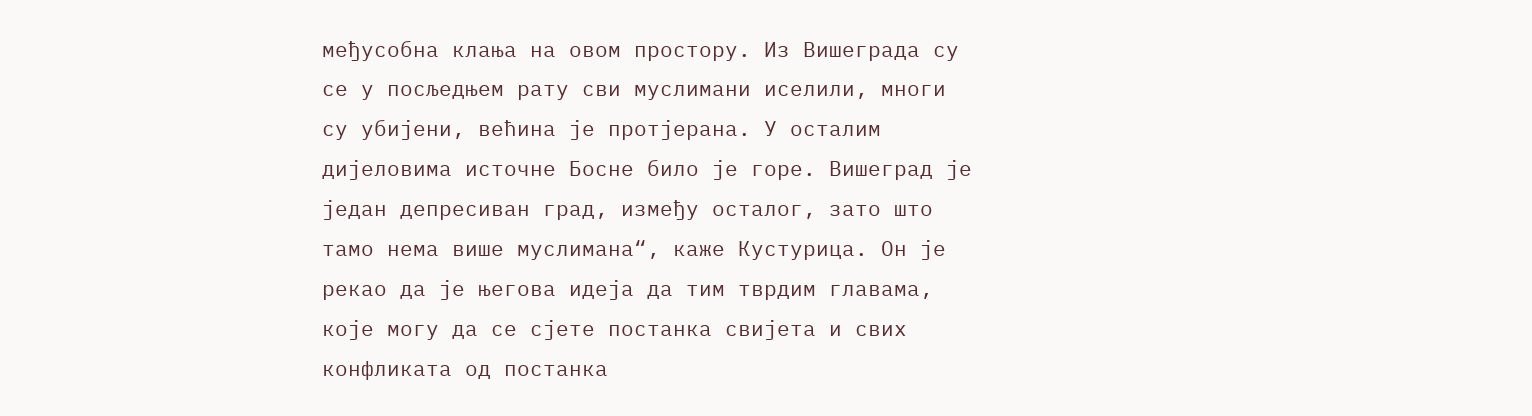међусобна клања на овом простору. Из Вишеграда су се у посљедњем рату сви муслимани иселили, многи су убијени, већина је протјерана. У осталим дијеловима источне Босне било је горе. Вишеград је један депресиван град, између осталог, зато што тамо нема више муслимана“, каже Кустурица. Он је рекао да је његова идеја да тим тврдим главама, које могу да се сјете постанка свијета и свих конфликата од постанка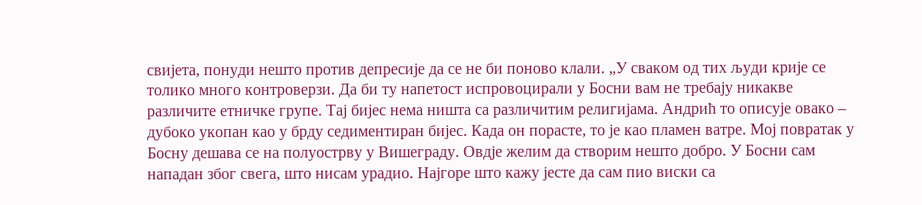свијета, понуди нешто против депресије да се не би поново клали. „У сваком од тих људи крије се толико много контроверзи. Да би ту напетост испровоцирали у Босни вам не требају никакве различите етничке групе. Тај бијес нема ништа са различитим религијама. Андрић то описује овако – дубоко укопан као у брду седиментиран бијес. Када он порасте, то је као пламен ватре. Мој повратак у Босну дешава се на полуострву у Вишеграду. Овдје желим да створим нешто добро. У Босни сам нападан због свега, што нисам урадио. Најгоре што кажу јесте да сам пио виски са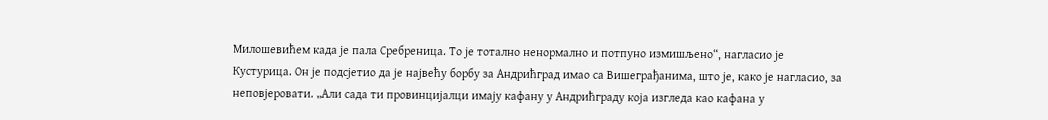Милошевићем када је пала Сребреница. То је тотално ненормално и потпуно измишљено“, нагласио је Кустурица. Он је подсјетио да је највећу борбу за Андрићград имао са Вишеграђанима, што је, како је нагласио, за неповјеровати. „Али сада ти провинцијалци имају кафану у Андрићграду која изгледа као кафана у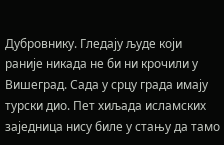Дубровнику. Гледају људе који раније никада не би ни крочили у Вишеград. Сада у срцу града имају турски дио. Пет хиљада исламских заједница нису биле у стању да тамо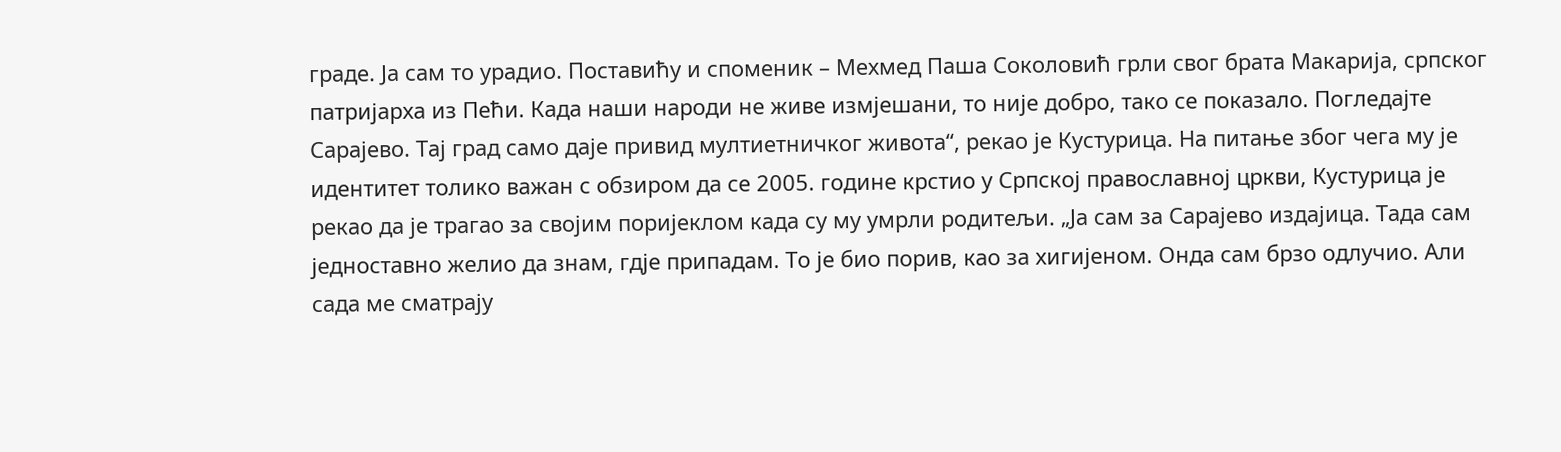граде. Ја сам то урадио. Поставићу и споменик – Мехмед Паша Соколовић грли свог брата Макарија, српског патријарха из Пећи. Када наши народи не живе измјешани, то није добро, тако се показало. Погледајте Сарајево. Тај град само даје привид мултиетничког живота“, рекао је Кустурица. На питање због чега му је идентитет толико важан с обзиром да се 2005. године крстио у Српској православној цркви, Кустурица је рекао да је трагао за својим поријеклом када су му умрли родитељи. „Ја сам за Сарајево издајица. Тада сам једноставно желио да знам, гдје припадам. То је био порив, као за хигијеном. Онда сам брзо одлучио. Али сада ме сматрају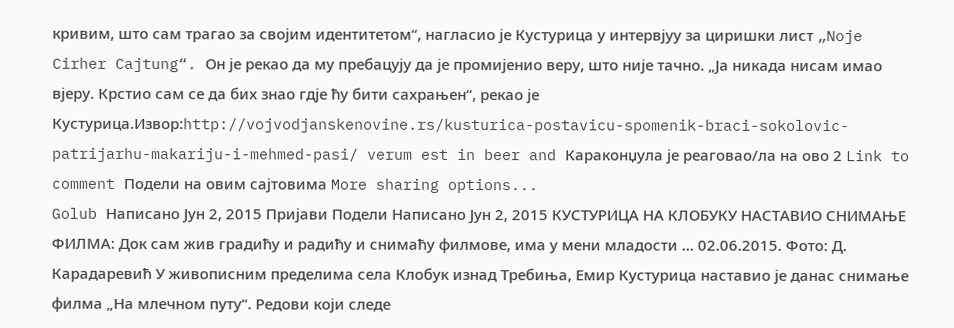кривим, што сам трагао за својим идентитетом“, нагласио је Кустурица у интервјуу за циришки лист „Noje Cirher Cajtung“. Он је рекао да му пребацују да је промијенио веру, што није тачно. „Ја никада нисам имао вјеру. Крстио сам се да бих знао гдје ћу бити сахрањен“, рекао је Кустурица.Извор:http://vojvodjanskenovine.rs/kusturica-postavicu-spomenik-braci-sokolovic-patrijarhu-makariju-i-mehmed-pasi/ verum est in beer and Караконџула је реаговао/ла на ово 2 Link to comment Подели на овим сајтовима More sharing options...
Golub Написано Јун 2, 2015 Пријави Подели Написано Јун 2, 2015 КУСТУРИЦА НА КЛОБУКУ НАСТАВИО СНИМАЊЕ ФИЛМА: Док сам жив градићу и радићу и снимаћу филмове, има у мени младости … 02.06.2015. Фото: Д. Карадаревић У живописним пределима села Клобук изнад Требиња, Емир Кустурица наставио је данас снимање филма „На млечном путу“. Редови који следе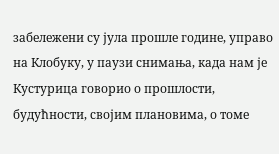забележени су јула прошле године, управо на Клобуку, у паузи снимања, када нам је Кустурица говорио о прошлости, будућности, својим плановима, о томе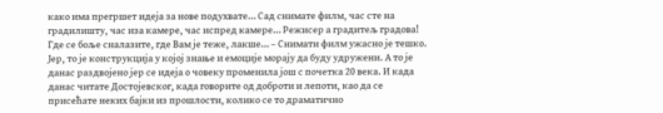како има прегршет идеја за нове подухвате… Сад снимате филм, час сте на градилишту, час иза камере, час испред камере… Режисер а градитељ градова! Где се боље сналазите, где Вам је теже, лакше… – Снимати филм ужасно је тешко. Јер, то је конструкција у којој знање и емоције морају да буду удружени. А то је данас раздвојено јер се идеја о човеку променила још с почетка 20 века. И када данас читате Достојевског, када говорите од доброти и лепоти, као да се присећате неких бајки из прошлости, колико се то драматично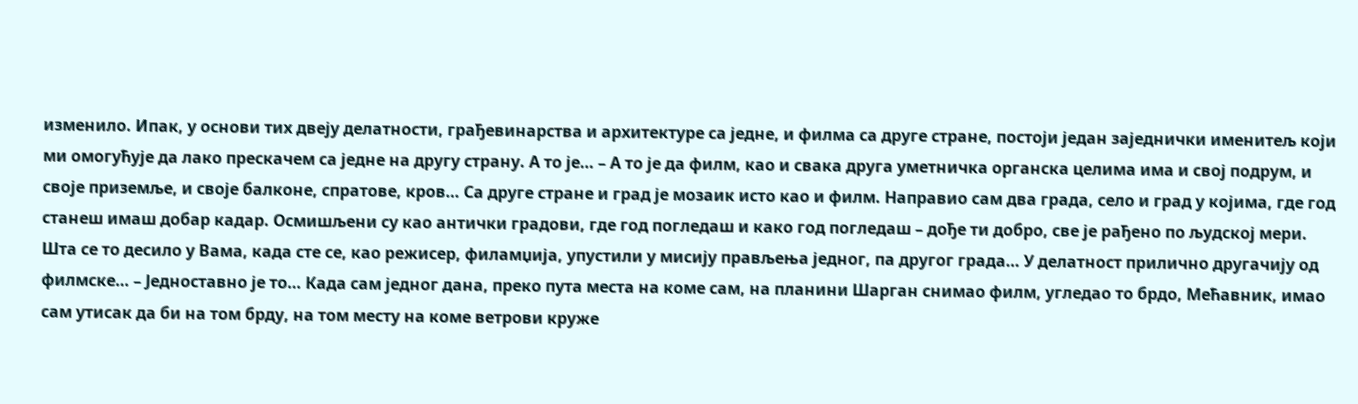изменило. Ипак, у основи тих двеју делатности, грађевинарства и архитектуре са једне, и филма са друге стране, постоји један заједнички именитељ који ми омогућује да лако прескачем са једне на другу страну. А то је… – А то је да филм, као и свака друга уметничка органска целима има и свој подрум, и своје приземље, и своје балконе, спратове, кров… Са друге стране и град је мозаик исто као и филм. Направио сам два града, село и град у којима, где год станеш имаш добар кадар. Осмишљени су као антички градови, где год погледаш и како год погледаш – дође ти добро, све је рађено по људској мери. Шта се то десило у Вама, када сте се, као режисер, филамџија, упустили у мисију прављења једног, па другог града… У делатност прилично другачију од филмске… – Једноставно је то… Када сам једног дана, преко пута места на коме сам, на планини Шарган снимао филм, угледао то брдо, Мећавник, имао сам утисак да би на том брду, на том месту на коме ветрови круже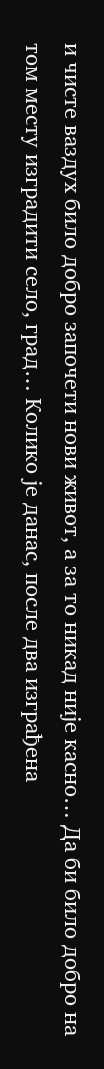и чисте ваздух било добро започети нови живот, а за то никад није касно… Да би било добро на том месту изградити село, град… Колико је данас, после два изграђена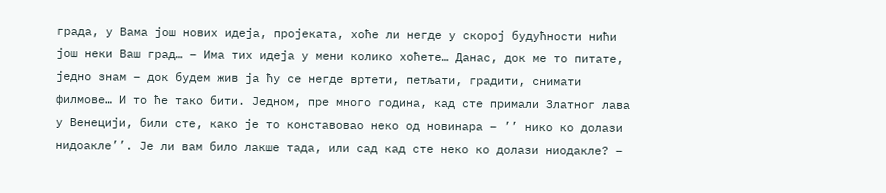града, у Вама још нових идеја, пројеката, хоће ли негде у скорој будућности нићи још неки Ваш град… – Има тих идеја у мени колико хоћете… Данас, док ме то питате, једно знам – док будем жив ја ћу се негде вртети, петљати, градити, снимати филмове… И то ће тако бити. Једном, пре много година, кад сте примали Златног лава у Венецији, били сте, како је то конставовао неко од новинара – ’’ нико ко долази нидоакле’’. Је ли вам било лакше тада, или сад кад сте неко ко долази ниодакле? –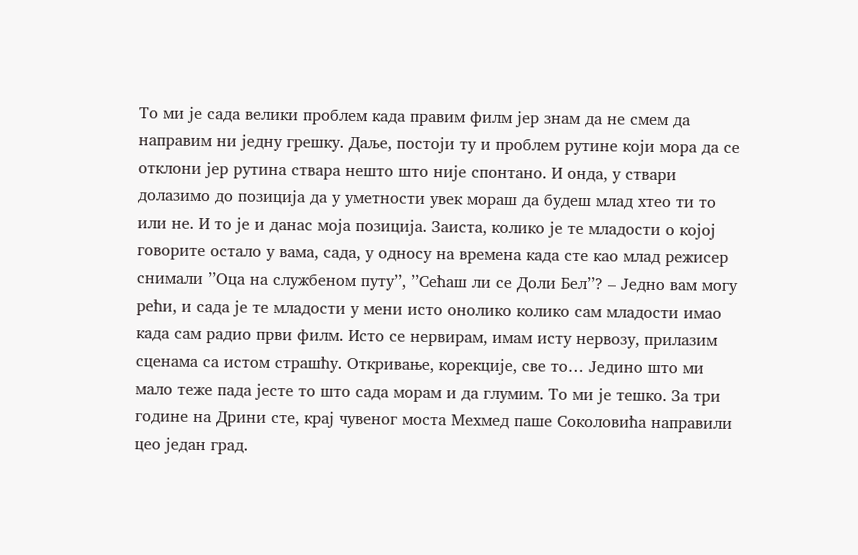То ми је сада велики проблем када правим филм јер знам да не смем да направим ни једну грешку. Даље, постоји ту и проблем рутине који мора да се отклони јер рутина ствара нешто што није спонтано. И онда, у ствари долазимо до позиција да у уметности увек мораш да будеш млад хтео ти то или не. И то је и данас моја позиција. Заиста, колико је те младости о којој говорите остало у вама, сада, у односу на времена када сте као млад режисер снимали ’’Оца на службеном путу’’, ’’Сећаш ли се Доли Бел’’? – Једно вам могу рећи, и сада је те младости у мени исто онолико колико сам младости имао када сам радио први филм. Исто се нервирам, имам исту нервозу, прилазим сценама са истом страшћу. Откривање, корекције, све то… Једино што ми мало теже пада јесте то што сада морам и да глумим. То ми је тешко. За три године на Дрини сте, крај чувеног моста Мехмед паше Соколовића направили цео један град.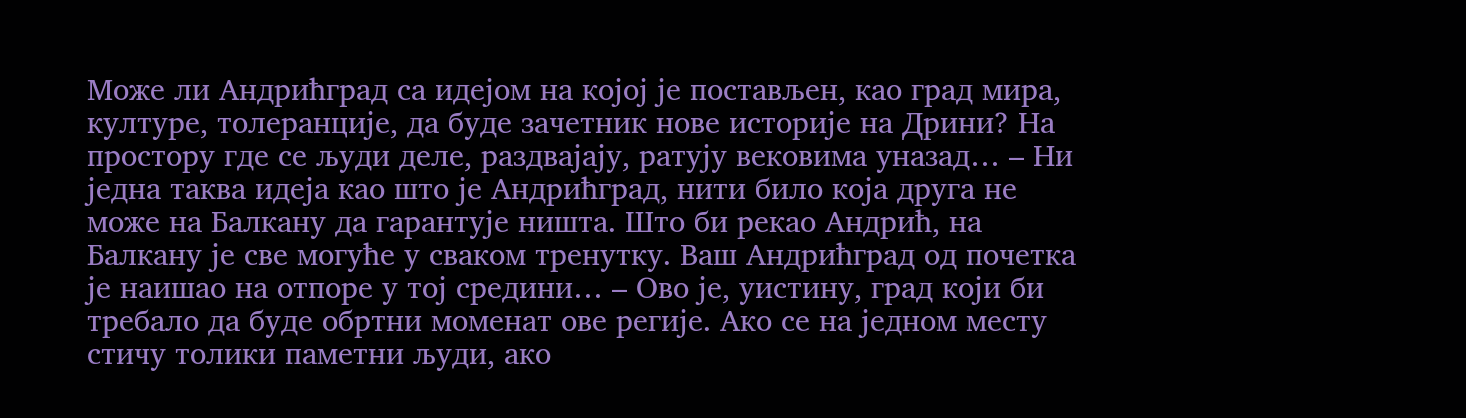Може ли Андрићград са идејом на којој је постављен, као град мира, културе, толеранције, да буде зачетник нове историје на Дрини? На простору где се људи деле, раздвајају, ратују вековима уназад… – Ни једна таква идеја као што је Андрићград, нити било која друга не може на Балкану да гарантује ништа. Што би рекао Андрић, на Балкану је све могуће у сваком тренутку. Ваш Андрићград од почетка је наишао на отпоре у тој средини… – Ово је, уистину, град који би требало да буде обртни моменат ове регије. Ако се на једном месту стичу толики паметни људи, ако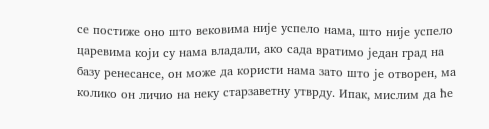се постиже оно што вековима није успело нама, што није успело царевима који су нама владали, ако сада вратимо један град на базу ренесансе, он може да користи нама зато што је отворен, ма колико он личио на неку старзаветну утврду. Ипак, мислим да ће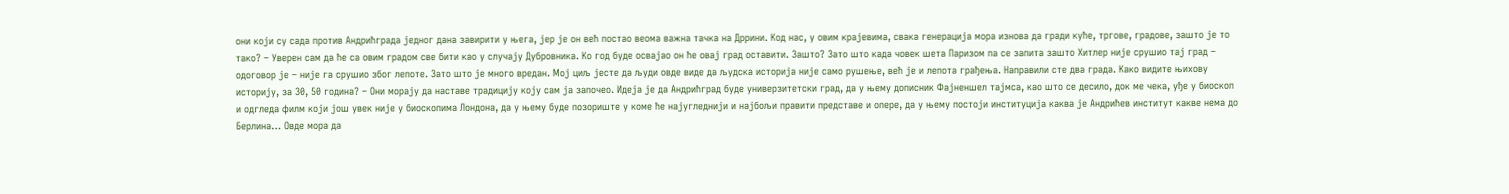они који су сада против Андрићграда једног дана завирити у њега, јер је он већ постао веома важна тачка на Дррини. Код нас, у овим крајевима, свака генерација мора изнова да гради куће, тргове, градове, зашто је то тако? – Уверен сам да ће са овим градом све бити као у случају Дубровника. Ко год буде освајао он ће овај град оставити. Зашто? Зато што када човек шета Паризом па се запита зашто Хитлер није срушио тај град – одоговор је – није га срушио због лепоте. Зато што је много вредан. Мој циљ јесте да људи овде виде да људска историја није само рушење, већ је и лепота грађења. Направили сте два града. Како видите њихову историју, за 30, 50 година? – Они морају да наставе традицију коју сам ја започео. Идеја је да Андрићград буде универзитетски град, да у њему дописник Фајненшел тајмса, као што се десило, док ме чека, уђе у биоскоп и одгледа филм који још увек није у биоскопима Лондона, да у њему буде позориште у коме ће најугледнији и најбољи правити представе и опере, да у њему постоји институција каква је Андрићев институт какве нема до Берлина… Овде мора да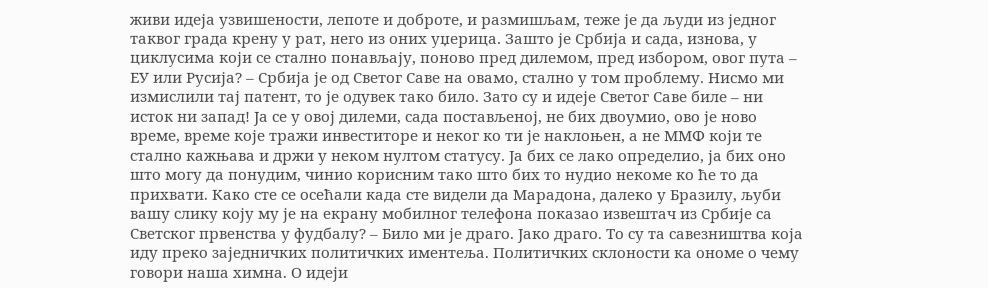живи идеја узвишености, лепоте и доброте, и размишљам, теже је да људи из једног таквог града крену у рат, него из оних уџерица. Зашто је Србија и сада, изнова, у циклусима који се стално понављају, поново пред дилемом, пред избором, овог пута – ЕУ или Русија? – Србија је од Светог Саве на овамо, стално у том проблему. Нисмо ми измислили тај патент, то је одувек тако било. Зато су и идеје Светог Саве биле – ни исток ни запад! Ја се у овој дилеми, сада постављеној, не бих двоумио, ово је ново време, време које тражи инвеститоре и неког ко ти је наклоњен, а не ММФ који те стално кажњава и држи у неком нултом статусу. Ја бих се лако определио, ја бих оно што могу да понудим, чинио корисним тако што бих то нудио некоме ко ће то да прихвати. Како сте се осећали када сте видели да Марадона, далеко у Бразилу, љуби вашу слику коју му је на екрану мобилног телефона показао извештач из Србије са Светског првенства у фудбалу? – Било ми је драго. Јако драго. То су та савезништва која иду преко заједничких политичких иментеља. Политичких склоности ка ономе о чему говори наша химна. О идеји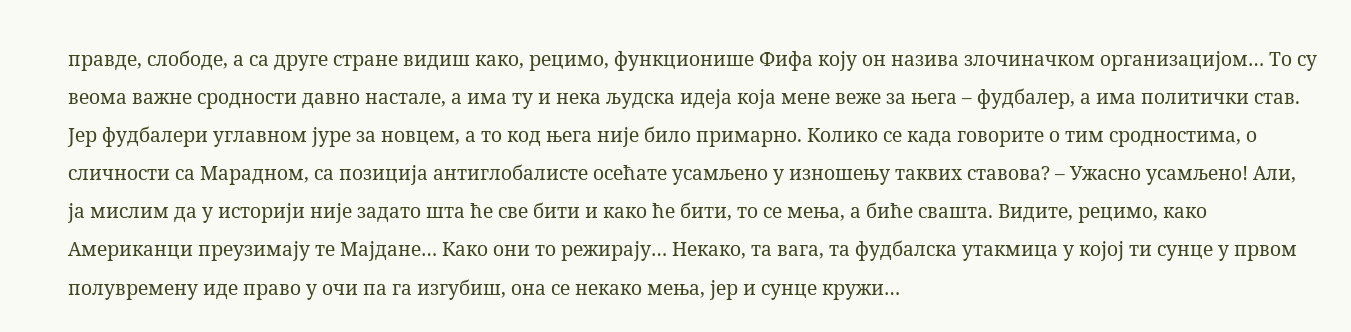правде, слободе, а са друге стране видиш како, рецимо, функционише Фифа коју он назива злочиначком организацијом… То су веома важне сродности давно настале, а има ту и нека људска идеја која мене веже за њега – фудбалер, а има политички став. Јер фудбалери углавном јуре за новцем, а то код њега није било примарно. Колико се када говорите о тим сродностима, о сличности са Марадном, са позиција антиглобалисте осећате усамљено у изношењу таквих ставова? – Ужасно усамљено! Али, ја мислим да у историји није задато шта ће све бити и како ће бити, то се мења, а биће свашта. Видите, рецимо, како Американци преузимају те Мајдане… Како они то режирају… Некако, та вага, та фудбалска утакмица у којој ти сунце у првом полувремену иде право у очи па га изгубиш, она се некако мења, јер и сунце кружи…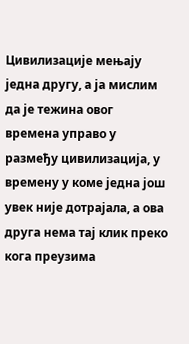Цивилизације мењају једна другу, а ја мислим да је тежина овог времена управо у размеђу цивилизација, у времену у коме једна још увек није дотрајала, а ова друга нема тај клик преко кога преузима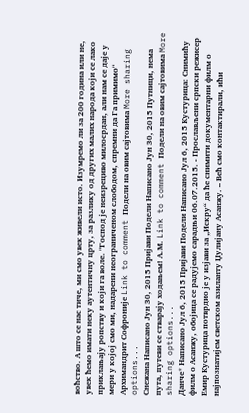воћство. А што се нас тиче, ми смо увек живели исто. Изумремо ли за 200 година или не, увек ћемо имати неку аутентичну црту, за разлику од других малих народа који се лако приклањају ропству и који га воле. "Господ је неизрециво милосрдан, али нам се даје у мери у којој смо ми, надарени неограниченом слободом, спремни да Га примимо" Архимандрит Софроније Link to comment Подели на овим сајтовима More sharing options...
Снежана Написано Јун 30, 2015 Пријави Подели Написано Јун 30, 2015 Путници, нема пута, путеви се стварају ходањем! А.М. Link to comment Подели на овим сајтовима More sharing options...
Данче* Написано Јул 6, 2015 Пријави Подели Написано Јул 6, 2015 Кустурица: Снимићу филм о Асанжу, обојица се радујемо сарадњи 06.07.2015. - Прослављени српски режисер Емир Кустурица потврдио је у изјави за „Искру“ да ће снимити документарни филм о најпознатијем светском азиланту Џулијану Асанжу. – Већ смо контактирали, ићи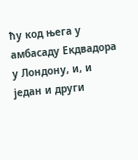ћу код њега у амбасаду Екдвадора у Лондону, и, и један и други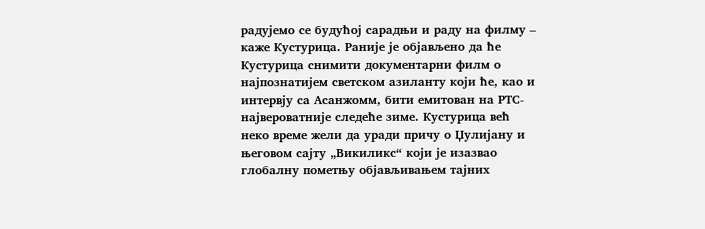радујемо се будућој сарадњи и раду на филму – каже Кустурица. Раније је објављено да ће Кустурица снимити документарни филм о најпознатијем светском азиланту који ће, као и интервју са Асанжомм, бити емитован на РТС- највероватније следеће зиме. Кустурица већ неко време жели да уради причу о Џулијану и његовом сајту „Викиликс“ који је изазвао глобалну пометњу објављивањем тајних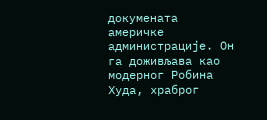докумената америчке администрације. Он га доживљава као модерног Робина Худа, храброг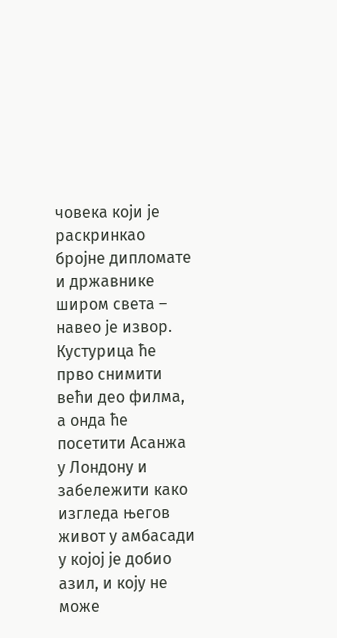човека који је раскринкао бројне дипломате и државнике широм света – навео је извор. Кустурица ће прво снимити већи део филма, а онда ће посетити Асанжа у Лондону и забележити како изгледа његов живот у амбасади у којој је добио азил, и коју не може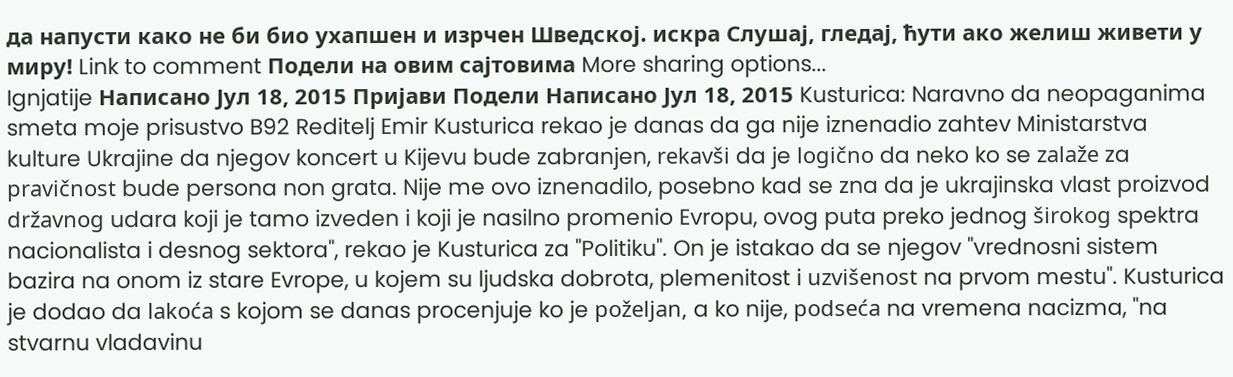да напусти како не би био ухапшен и изрчен Шведској. искра Слушај, гледај, ћути ако желиш живети у миру! Link to comment Подели на овим сајтовима More sharing options...
Ignjatije Написано Јул 18, 2015 Пријави Подели Написано Јул 18, 2015 Kusturica: Naravno da neopaganima smeta moje prisustvo B92 Reditelj Emir Kusturica rekao je danas da ga nije iznenadio zahtev Ministarstva kulture Ukrajine da njegov koncert u Kijevu bude zabranjen, rekavši da je logično da neko ko se zalaže za pravičnost bude persona non grata. Nije me ovo iznenadilo, posebno kad se zna da je ukrajinska vlast proizvod državnog udara koji je tamo izveden i koji je nasilno promenio Evropu, ovog puta preko jednog širokog spektra nacionalista i desnog sektora", rekao je Kusturica za "Politiku". On je istakao da se njegov "vrednosni sistem bazira na onom iz stare Evrope, u kojem su ljudska dobrota, plemenitost i uzvišenost na prvom mestu". Kusturica je dodao da lakoća s kojom se danas procenjuje ko je poželjan, a ko nije, podseća na vremena nacizma, "na stvarnu vladavinu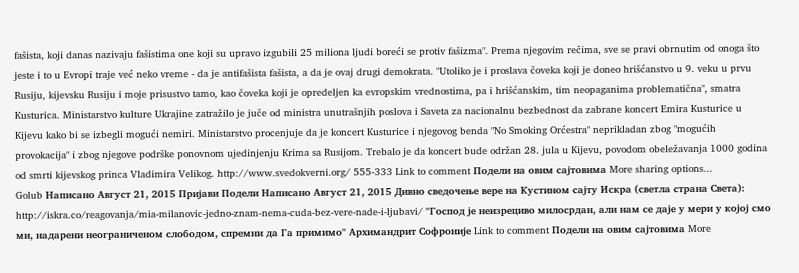fašista, koji danas nazivaju fašistima one koji su upravo izgubili 25 miliona ljudi boreći se protiv fašizma". Prema njegovim rečima, sve se pravi obrnutim od onoga što jeste i to u Evropi traje već neko vreme - da je antifašista fašista, a da je ovaj drugi demokrata. "Utoliko je i proslava čoveka koji je doneo hrišćanstvo u 9. veku u prvu Rusiju, kijevsku Rusiju i moje prisustvo tamo, kao čoveka koji je opredeljen ka evropskim vrednostima, pa i hrišćanskim, tim neopaganima problematična", smatra Kusturica. Ministarstvo kulture Ukrajine zatražilo je juče od ministra unutrašnjih poslova i Saveta za nacionalnu bezbednost da zabrane koncert Emira Kusturice u Kijevu kako bi se izbegli mogući nemiri. Ministarstvo procenjuje da je koncert Kusturice i njegovog benda "No Smoking Orćestra" neprikladan zbog "mogućih provokacija" i zbog njegove podrške ponovnom ujedinjenju Krima sa Rusijom. Trebalo je da koncert bude održan 28. jula u Kijevu, povodom obeležavanja 1000 godina od smrti kijevskog princa Vladimira Velikog. http://www.svedokverni.org/ 555-333 Link to comment Подели на овим сајтовима More sharing options...
Golub Написано Август 21, 2015 Пријави Подели Написано Август 21, 2015 Дивно сведочење вере на Кустином сајту Искра (светла страна Света): http://iskra.co/reagovanja/mia-milanovic-jedno-znam-nema-cuda-bez-vere-nade-i-ljubavi/ "Господ је неизрециво милосрдан, али нам се даје у мери у којој смо ми, надарени неограниченом слободом, спремни да Га примимо" Архимандрит Софроније Link to comment Подели на овим сајтовима More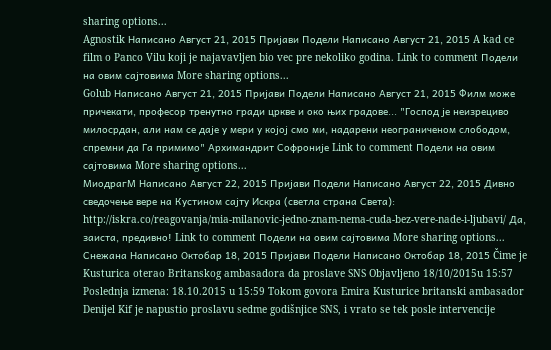sharing options...
Agnostik Написано Август 21, 2015 Пријави Подели Написано Август 21, 2015 A kad ce film o Panco Vilu koji je najavavljen bio vec pre nekoliko godina. Link to comment Подели на овим сајтовима More sharing options...
Golub Написано Август 21, 2015 Пријави Подели Написано Август 21, 2015 Филм може причекати, професор тренутно гради цркве и око њих градове... "Господ је неизрециво милосрдан, али нам се даје у мери у којој смо ми, надарени неограниченом слободом, спремни да Га примимо" Архимандрит Софроније Link to comment Подели на овим сајтовима More sharing options...
МиодрагМ Написано Август 22, 2015 Пријави Подели Написано Август 22, 2015 Дивно сведочење вере на Кустином сајту Искра (светла страна Света): http://iskra.co/reagovanja/mia-milanovic-jedno-znam-nema-cuda-bez-vere-nade-i-ljubavi/ Да, заиста, предивно! Link to comment Подели на овим сајтовима More sharing options...
Снежана Написано Октобар 18, 2015 Пријави Подели Написано Октобар 18, 2015 Čime je Kusturica oterao Britanskog ambasadora da proslave SNS Objavljeno 18/10/2015u 15:57 Poslednja izmena: 18.10.2015 u 15:59 Tokom govora Emira Kusturice britanski ambasador Denijel Kif je napustio proslavu sedme godišnjice SNS, i vrato se tek posle intervencije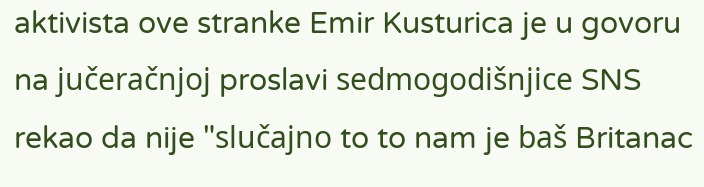aktivista ove stranke Emir Kusturica je u govoru na jučeračnjoj proslavi sedmogodišnjice SNS rekao da nije "slučajno to to nam je baš Britanac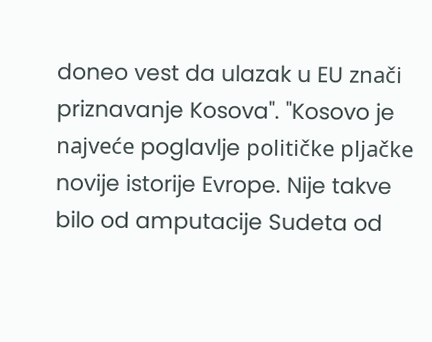doneo vest da ulazak u EU znači priznavanje Kosova". "Kosovo je najveće poglavlje političke pljačke novije istorije Evrope. Nije takve bilo od amputacije Sudeta od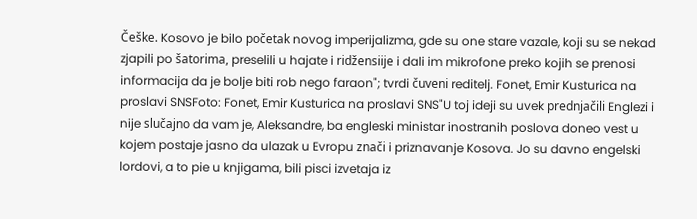Češke. Kosovo je bilo početak novog imperijalizma, gde su one stare vazale, koji su se nekad zjapili po šatorima, preselili u hajate i ridžensiije i dali im mikrofone preko kojih se prenosi informacija da je bolje biti rob nego faraon"; tvrdi čuveni reditelj. Fonet, Emir Kusturica na proslavi SNSFoto: Fonet, Emir Kusturica na proslavi SNS"U toj ideji su uvek prednjačili Englezi i nije slučajno da vam je, Aleksandre, ba engleski ministar inostranih poslova doneo vest u kojem postaje jasno da ulazak u Evropu znači i priznavanje Kosova. Jo su davno engelski lordovi, a to pie u knjigama, bili pisci izvetaja iz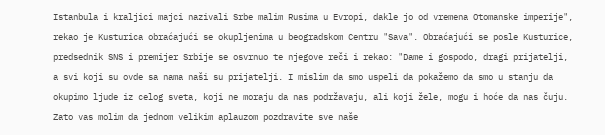Istanbula i kraljici majci nazivali Srbe malim Rusima u Evropi, dakle jo od vremena Otomanske imperije", rekao je Kusturica obraćajući se okupljenima u beogradskom Centru "Sava". Obraćajući se posle Kusturice, predsednik SNS i premijer Srbije se osvrnuo te njegove reči i rekao: "Dame i gospodo, dragi prijatelji, a svi koji su ovde sa nama naši su prijatelji. I mislim da smo uspeli da pokažemo da smo u stanju da okupimo ljude iz celog sveta, koji ne moraju da nas podržavaju, ali koji žele, mogu i hoće da nas čuju. Zato vas molim da jednom velikim aplauzom pozdravite sve naše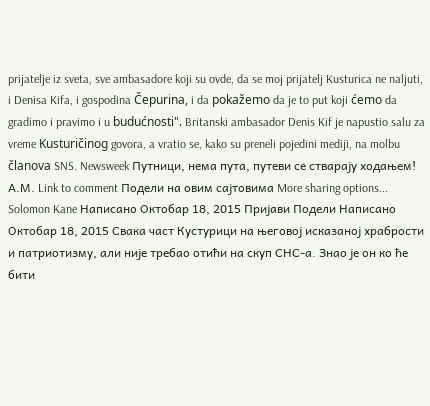prijatelje iz sveta, sve ambasadore koji su ovde, da se moj prijatelj Kusturica ne naljuti, i Denisa Kifa, i gospodina Čepurina, i da pokažemo da je to put koji ćemo da gradimo i pravimo i u budućnosti". Britanski ambasador Denis Kif je napustio salu za vreme Kusturičinog govora, a vratio se, kako su preneli pojedini mediji, na molbu članova SNS. Newsweek Путници, нема пута, путеви се стварају ходањем! А.М. Link to comment Подели на овим сајтовима More sharing options...
Solomon Kane Написано Октобар 18, 2015 Пријави Подели Написано Октобар 18, 2015 Свака част Кустурици на његовој исказаној храбрости и патриотизму, али није требао отићи на скуп СНС-а. Знао је он ко ће бити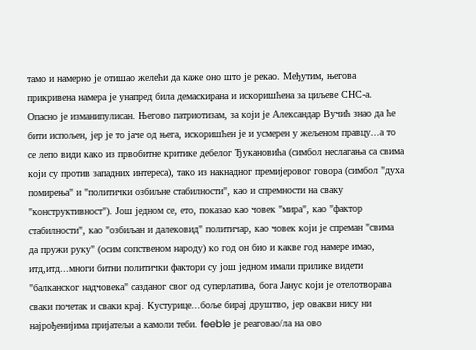тамо и намерно је отишао желећи да каже оно што је рекао. Међутим, његова прикривена намера је унапред била демаскирана и искоришћена за циљеве СНС-а. Опасно је изманипулисан. Његово патриотизам, за који је Александар Вучић знао да ће бити испољен, јер је то јаче од њега, искоришћен је и усмерен у жељеном правцу...а то се лепо види како из првобитне критике дебелог Ђукановића (симбол неслагања са свима који су против западних интереса), тако из накнадног премијеровог говора (симбол "духа помирења" и "политички озбиљне стабилности", као и спремности на сваку "конструктивност"). Још једном се, ето, показао као човек "мира", као "фактор стабилности", као "озбиљан и далековид" политичар, као човек који је спреман "свима да пружи руку" (осим сопственом народу) ко год он био и какве год намере имао, итд,итд...многи битни политички фактори су још једном имали прилике видети "балканског надчовека" сазданог свог од суперлатива, бога Јанус који је отелотворава сваки почетак и сваки крај. Кустурице...боље бирај друштво, јер овакви нису ни најрођенијима пријатељи а камоли теби. feeble је реаговао/ла на ово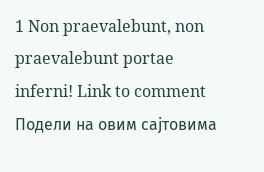1 Non praevalebunt, non praevalebunt portae inferni! Link to comment Подели на овим сајтовима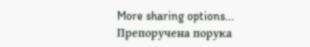More sharing options...
Препоручена порука